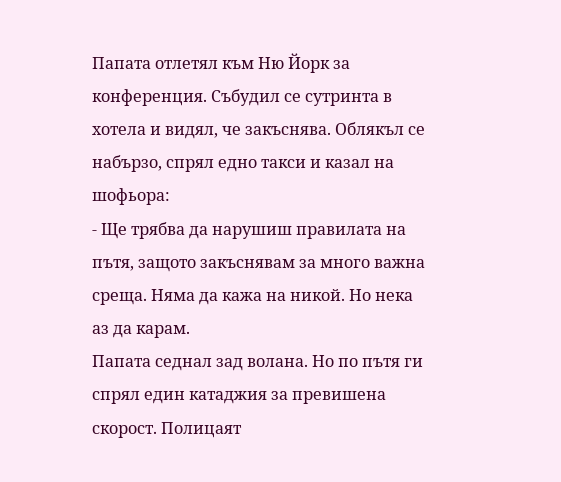Папата отлетял към Ню Йорк за конференция. Събудил се сутринта в хотела и видял, че закъснява. Облякъл се набързо, спрял едно такси и казал на шофьора:
- Ще трябва да нарушиш правилата на пътя, защото закъснявам за много важна среща. Няма да кажа на никой. Но нека аз да карам.
Папата седнал зад волана. Но по пътя ги спрял един катаджия за превишена скорост. Полицаят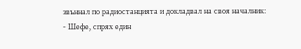звъннал по радиостанцията и докладвал на своя началник:
- Шефе, спрях един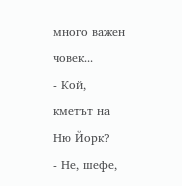много важен човек...
- Кой, кметът на Ню Йорк?
- Не, шефе,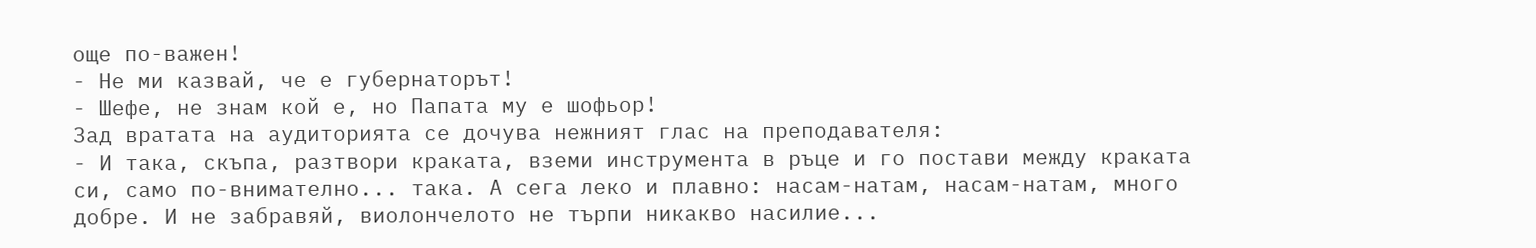още по-важен!
- Не ми казвай, че е губернаторът!
- Шефе, не знам кой е, но Папата му е шофьор!
Зад вратата на аудиторията се дочува нежният глас на преподавателя:
- И така, скъпа, разтвори краката, вземи инструмента в ръце и го постави между краката си, само по-внимателно... така. А сега леко и плавно: насам-натам, насам-натам, много добре. И не забравяй, виолончелото не търпи никакво насилие...